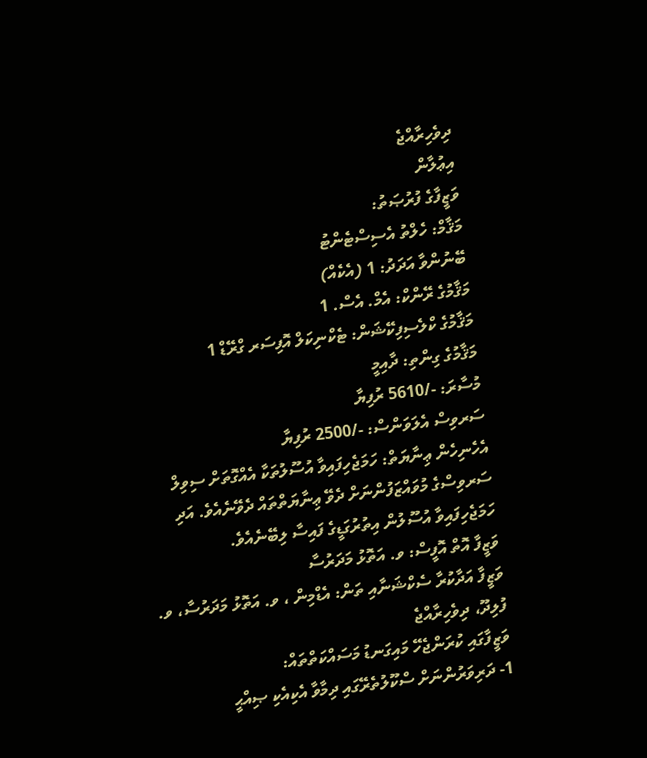ދިވެހިރާއްޖެ
އިޢުލާން
ވަޒީފާގެ ފުރުޞަތު:
މަޤާމް: ހެލްތު އެސިސްޓެންޓު
ބޭނުންވާ އަދަދު: 1 (އެކެއް)
މަޤާމުގެ ރޭންކް: އެމް. އެސް. 1
މަޤާމުގެ ކްލެސިފިކޭޝަން: ޓެކްނިކަލް އޮފިސަރ ގްރޭޑް 1
މަޤާމުގެ ގިންތި: ދާއިމީ
މުސާރަ: -/5610 ރުފިޔާ
ސަރވިސް އެލަވަންސް: -/2500 ރުފިޔާ
އެހެނިހެން ޢިނާޔަތް: ހަމަޖެހިފައިވާ އުސޫލުތަކާ އެއްގޮތަށް ސިވިލް ސަރވިސްގެ މުވައްޒަފުންނަށް ދެވޭ ޢިނާޔަތްތައް ދެވޭނެއެވެ. އަދި ހަމަޖެހިފައިވާ އުސޫލުން އިތުރުގަޑީގެ ފައިސާ ލިބޭނެއެވެ.
ވަޒީފާ އޮތް އޮފީސް: ވ. އަތޮޅު މަދަރުސާ
ވަޒީފާ އަދާކުރާ ސެކްޝަނާއި ތަން: އެޑްމިން ، ވ. އަތޮޅު މަދަރުސާ، ވ. ފުލިދޫ، ދިވެހިރާއްޖެ
ވަޒީފާގައި ކުރަންޖެހޭ މައިގަނޑު މަސައްކަތްތައް:
1- ދަރިވަރުންނަށް ސްކޫލުތެރޭގައި ދިމާވާ އެކިއެކި ޞިއްޙީ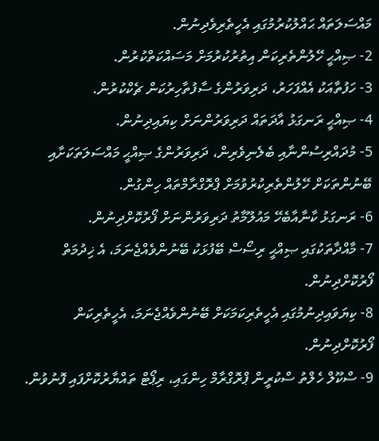މައްސަލަތައް ޙައްލުކުރުމުގައި އެހީތެރިވެދިނުން.
2- ޞިއްޙީ ހޭލުންތެރިކަން އިތުރުކުރުމަށް މަސައްކަތްކުރުން.
3- ހަފުތާއަކު އެއްފަހަރު، ދަރިވަރުންގެ ސާފުތާހިރުކަން ޗެކްކުރުން.
4- ޞިއްޙީ ރަނގަޅު އާދަތައް ދަރިވަރުންނަށް ކިޔައިދިނުން.
5- މުދައްރިސުންނާއި ބެލެނިވެރިން، ދަރިވަރުންގެ ޞިއްޙީ މައްސަލަތަކަށާއި ބޭނުންތަކަށް ހޭލުންތެރިކުރުވުމަށް ޕްރޮގްރާމްތައް ހިންގުން.
6- ރަނގަޅު ކާނާއާބެހޭ މައުލޫމާތު ދަރިވަރުންނަށް ފޯރުކޮށްދިނުން.
7- މާއްދާތަކުގައި ޞިއްޙީ ރިސޯސް ބޭފުޅަކު ބޭނުންވެއްޖެނަމަ، އެ ޚިދުމަތް ފޯރުކޮށްދިނުން.
8- ކިޔަވައިދިނުމުގައި އެހީތެރިކަމަކަށް ބޭނުންވެއްޖެނަމަ، އެހީތެރިކަން ފޯރުކޮށްދިނުން.
9- ސްކޫލް ހެލްތު ސްކުރީން ޕްރޮގްރާމް ހިންގައި، ރިޕޯޓް ތައްޔާރުކޮށްފައި ފޮނުވުން.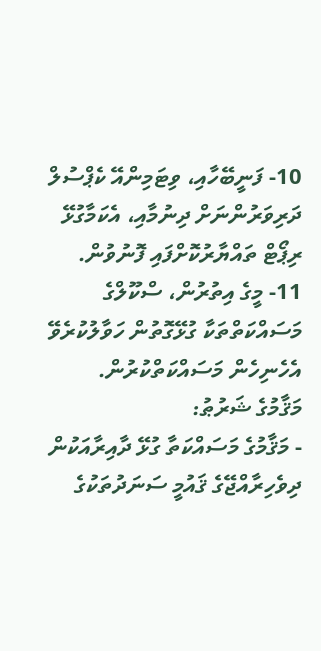10- ފަނީބޭހާއި، ވިޓަމިންއޭ ކެޕްސުލް ދަރިވަރުންނަށް ދިނުމާއި، އެކަމާގުޅޭ ރިޕޯޓް ތައްޔާރުކޮށްފައި ފޮނުވުން.
11- މީގެ އިތުރުން، ސްކޫލްގެ މަސައްކަތްތަކާ ގުޅޭގޮތުން ހަވާލުކުރެވޭ އެހެނިހެން މަސައްކަތްކުރުން.
މަޤާމުގެ ޝަރުޠު:
- މަޤާމުގެ މަސައްކަތާ ގުޅޭ ދާއިރާއަކުން ދިވެހިރާއްޖޭގެ ޤައުމީ ސަނަދުތަކުގެ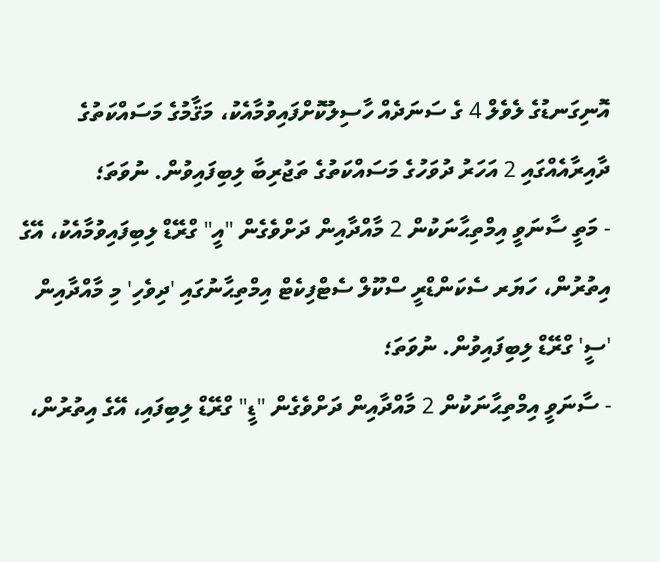އޮނިގަނޑުގެ ލެވެލް 4 ގެ ސަނަދެއް ހާސިލުކޮށްފައިވުމާއެކު، މަޤާމުގެ މަސައްކަތުގެ ދާއިރާއެއްގައި 2 އަހަރު ދުވަހުގެ މަސައްކަތުގެ ތަޖުރިބާ ލިބިފައިވުން. ނުވަތަ؛
- މަތީ ސާނަވީ އިމްތިޙާނަކުން 2 މާއްދާއިން ދަށްވެގެން "އީ" ގްރޭޑް ލިބިފައިވުމާއެކު، އޭގެ އިތުރުން، ހަޔަރ ސެކަންޑްރީ ސްކޫލް ސެޓްފިކެޓް އިމްތިޙާނުގައި 'ދިވެހި' މި މާއްދާއިން 'ސީ' ގްރޭޑް ލިބިފައިވުން. ނުވަތަ؛
- ސާނަވީ އިމްތިޙާނަކުން 2 މާއްދާއިން ދަށްވެގެން "ޑީ" ގްރޭޑް ލިބިފައި، އޭގެ އިތުރުން،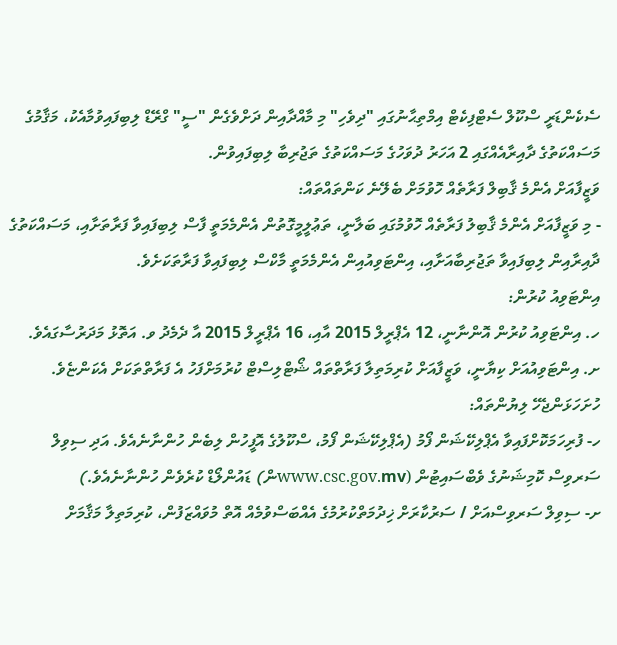ސެކެންޑަރީ ސްކޫލް ސެޓްފިކެޓް އިމްތިޙާނުގައި "ދިވެހި" މި މާއްދާއިން ދަށްވެގެން "ސީ" ގްރޭޑް ލިބިފައިވުމާއެކު، މަޤާމުގެ މަސައްކަތުގެ ދާއިރާއެއްގައި 2 އަހަރު ދުވަހުގެ މަސައްކަތުގެ ތަޖުރިބާ ލިބިފައިވުން.
ވަޒީފާއަށް އެންމެ ޤާބިލް ފަރާތެއް ހޮވުމަށް ބެލޭނެ ކަންތައްތައް:
- މި ވަޒީފާއަށް އެންމެ ޤާބިލު ފަރާތެއް ހޮވުމުގައި ބަލާނީ، ތަޢުލީމީގޮތުން އެންމެމަތީ ފާސް ލިބިފައިވާ ފަރާތަށާއި، މަސައްކަތުގެ ދާއިރާއިން ލިބިފައިވާ ތަޖުރިބާއަށާއި، އިންޓަވިއުއިން އެންމެމަތީ މާކްސް ލިބިފައިވާ ފަރާތަކަށެވެ.
އިންޓަވިއު ކުރުން:
ހ. އިންޓަވިއު ކުރުން އޮންނާނީ، 12 އެޕްރީލް 2015 އާއި، 16 އެޕްރީލް 2015 އާ ދެމެދު ވ. އަތޮޅު މަދަރުސާގައެވެ.
ށ. އިންޓަވިއުއަށް ކިޔާނީ، ވަޒީފާއަށް ކުރިމަތިލާ ފަރާތްތައް ޝޯޓްލިސްޓް ކުރުމަށްފަހު އެ ފަރާތްތަކަށް އެކަންޏެވެ.
ހުށަހަޅަންޖެހޭ ލިޔުންތައް:
ހ- ފުރިހަމަކޮށްފައިވާ އެޕްލިކޭޝަން ފޯމު (އެޕްލިކޭޝަން ފޯމު، ސްކޫލުގެ އޮފީހުން ލިބެން ހުންނާނެއެވެ. އަދި ސިވިލް ސަރވިސް ކޮމިޝަނުގެ ވެބްސައިޓުން (www.csc.gov.mvން) ޑައުންލޯޑް ކުރެވެން ހުންނާނެއެވެ.)
ށ- ސިވިލް ސަރވިސްއަށް / ސަރުކާރަށް ޚިދުމަތްކުރުމުގެ އެއްބަސްވުމެއް އޮތް މުވައްޒަފުން، ކުރިމަތިލާ މަޤާމަށް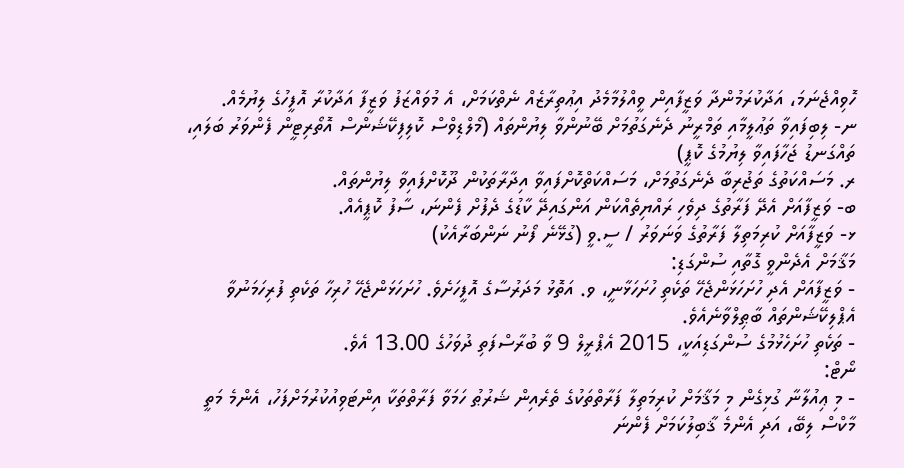ހޮވިއްޖެނަމަ، އަދާކުރަމުންދާ ވަޒީފާއިން ވީއްލުމާމެދު އިޢުތިރާޒެއް ނެތްކަމަށް، އެ މުވައްޒަފު ވަޒީފާ އަދާކުރާ އޮފީހުގެ ލިޔުމެއް.
ނ- ލިބިފައިވާ ތަޢުލީމާއި ތަމްރީނު ދެނެގަތުމަށް ބޭނުންވާ ލިޔުންތައް (މޯލްޑިވްސް ކޮލިފިކޭޝަންސް އޮތޯރިޓީން ފެންވަރު ބަލައި، ތައްގަނޑު ޖަހާފައިވާ ލިޔުމުގެ ކޮޕީ)
ރ. މަސައްކަތުގެ ތަޖުރިބާ ދެނެގަތުމަށް، މަސައްކަތްކޮށްފައިވާ އިދާރާތަކުން ދޫކޮށްފައިވާ ލިޔުންތައް.
ބ- ވަޒީފާއަށް އެދޭ ފަރާތުގެ ދިވެހި ރައްޔިތެއްކަން އަންގައިދޭ ކާޑުގެ ދެފުށް ފެންނަ، ސާފު ކޮޕީއެއް.
ޅ- ވަޒީފާއަށް ކުރިމަތިލާ ފަރާތުގެ ވަނަވަރު / ސީ.ވީ (ގުޅޭނެ ފޯނު ނަންބަރާއެކު)
މަޤާމަށް އެދެންވީ ގޮތާއި ސުންގަޑި:
- ވަޒީފާއަށް އެދި ހުށަހަޅަންޖެހޭ ތަކެތި ހުށަހަޅާނީ، ވ. އަތޮޅު މަދަރުސާގެ އޮފީހަށެވެ. ހުށަހަޅަންޖެހޭ ހުރިހާ ތަކެތި ފުރިހަމަނުވާ އެޕްލިކޭޝަންތައް ބާޠިލްވާނެއެވެ.
- ތަކެތި ހުށަހެޅުމުގެ ސުންގަޑިއަކީ، 2015 އެޕްރީލް 9 ވާ ބުރާސްފަތި ދުވަހުގެ 13.00 އެވެ.
ނޯޓް:
- މި ޢިއުލާނާ ގުޅިގެން މި މަޤާމަށް ކުރިމަތިލާ ފަރާތްތަކުގެ ތެރެއިން ޝަރުޠު ހަމަވާ ފަރާތްތަކާ އިންޓަވިއުކުރުމަށްފަހު، އެންމެ މަތީ މާކްސް ލިބޭ، އަދި އެންމެ ޤާބިލުކަމަށް ފެންނަ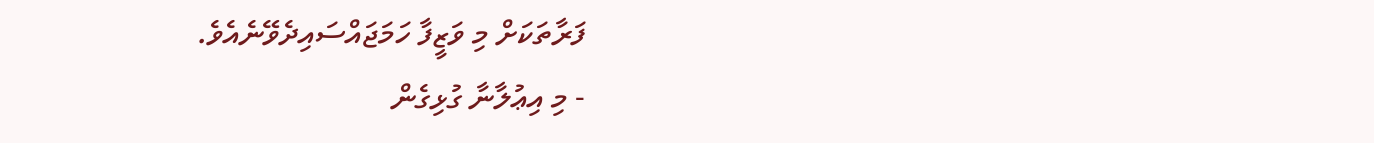ފަރާތަކަށް މި ވަޒީފާ ހަމަޖައްސައިދެވޭނެއެވެ.
- މި އިޢުލާނާ ގުޅިގެން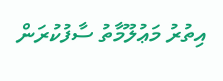އިތުރު މަޢުލޫމާތު ސާފުކުރަން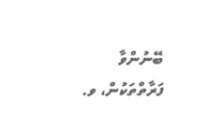ބޭނުންވާ ފަރާތްތަކުން، ވ.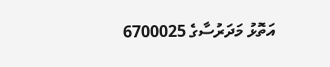އަތޮޅު މަދަރުސާގެ 6700025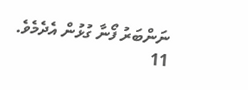ނަންބަރު ފޯނާ ގުޅުން އެދެމެވެ.
11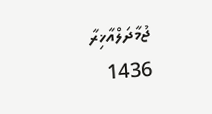ޖުމާދަލްއާޚިރާ 1436